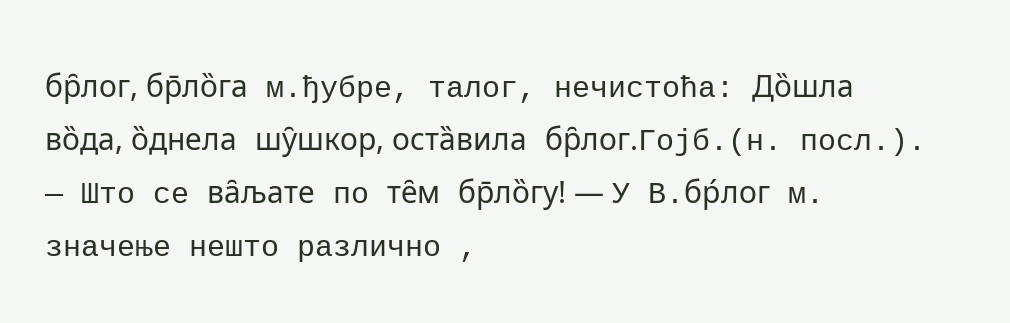бр̑лог, бр̄ло̏га м.ђубре, талог, нечистоћа: До̏шла во̏да, о̏днела шу̑шкор, оста̏вила бр̑лог.Гојб.(н. посл.). — Што се ва̑љате по те̑м бр̄ло̏гу! — У В.бр́лог м. значење нешто различно ,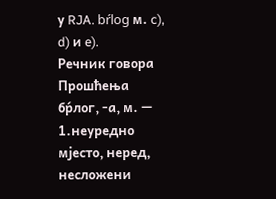у RJA. bŕlog м. c), d) и e).
Речник говора Прошћења
бр́лог, -а, м. — 1.неуредно мјесто, неред, несложени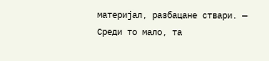материјал, разбацане ствари. — Среди то мало, та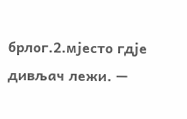брлог.2.мјесто гдје дивљач лежи. —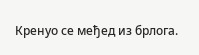Кренуо се међед из брлога.